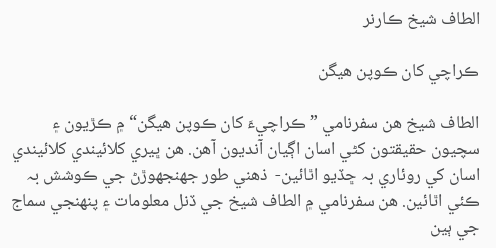الطاف شيخ ڪارنر

ڪراچي کان ڪوپن ھيگن

الطاف شيخ هن سفرنامي ”ڪراچيءَ کان ڪوپن هيگن“ ۾ ڪڙيون ۽ سچيون حقيقتون کڻي اسان اڳيان آنديون آهن. هن ڀيري کلائيندي کلائيندي اسان کي روئاري بہ ڇڏيو اٿائين-  ذهني طور جهنجهوڙڻ جي ڪوشش بہ ڪئي اٿائين. هن سفرنامي ۾ الطاف شيخ جي ڏنل معلومات ۽ پنھنجي سماج جي ٻين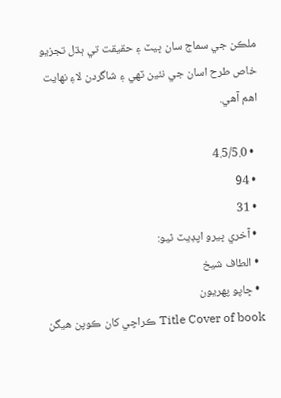ملڪن جي سماج سان ڀيٽ ۽ حقيقت تي ٻڌل تجزيو خاص طرح اسان جي نئين ٽھي ۽ شاگردن لاءِ نھايت اهم آهي.

  • 4.5/5.0
  • 94
  • 31
  • آخري ڀيرو اپڊيٽ ٿيو:
  • الطاف شيخ
  • ڇاپو پھريون
Title Cover of book ڪراچي کان ڪوپن ھيگن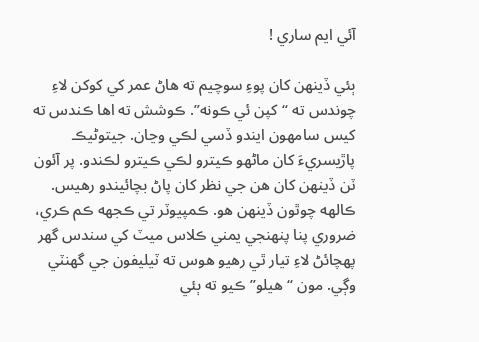آئي ايم ساري !

ٻئي ڏينهن کان پوءِ سوچيم ته هاڻ عمر کي کوکن لاءِ چوندس ته “کپن ئي ڪونه”. ڪوشش ته اها ڪندس ته کيس سامهون ايندو ڏسي لڪي وڃان. جيتوڻيڪ پاڙيسريءَ کان ماڻهو ڪيترو لڪي ڪيترو لڪندو. پر آئون ٽن ڏينهن کان هن جي نظر کان پاڻ بچائيندو رهيس. ڪالهه چوٿون ڏينهن هو. ڪمپيوٽر تي ڪجهه ڪم ڪري، ضروري پنا پنهنجي يمني ڪلاس ميٽ کي سندس گهر پهچائڻ لاءِ تيار ٿي رهيو هوس ته ٽيليفون جي گهنٽي وڳي. مون “هيلو” ڪيو ته ٻئي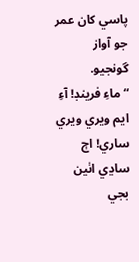پاسي کان عمر جو آواز گونجيو.
“ماءِ فرينڊ! آءِ ايم ويري ويري ساري! اڄ ساڍي اٺين بجي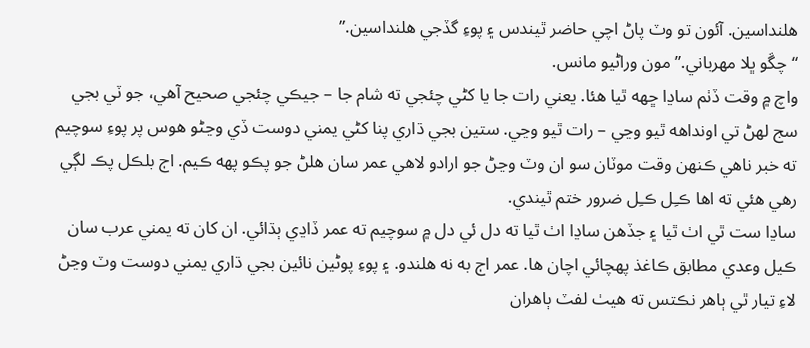هلنداسين. آئون تو وٽ پاڻ اچي حاضر ٿيندس ۽ پوءِ گڏجي هلنداسين.”
“چڱو ڀلا مهرباني.” مون وراڻيو مانس.
واچ ۾ وقت ڏٺم ساڍا ڇهه ٿيا هئا. يعني رات جا يا کڻي چئجي ته شام جا – جيڪي چئجي صحيح آهي، جو ٽي بجي سج لهڻ تي اونداهه ٿيو وڃي – رات ٿيو وڃي. ستين بجي ڌاري پنا کڻي يمني دوست ڏي وڃڻو هوس پر پوءِ سوچيم ته خبر ناهي ڪنهن وقت موٽان سو ان وٽ وڃڻ جو ارادو لاهي عمر سان هلڻ جو پڪو پهه ڪيم. اڄ بلڪل پڪ لڳي رهي هئي ته اها ڪـِل ڪـِل ضرور ختم ٿيندي.
ساڍا ست ٿي اٺ ٿيا ۽ جڏهن ساڍا اٺ ٿيا ته دل ئي دل ۾ سوچيم ته عمر ڏاڍي ٻڌائي. ان کان ته يمني عرب سان ڪيل وعدي مطابق ڪاغذ پهچائي اچان ها. عمر اڄ به نه هلندو. ۽ پوءِ پوڻين نائين بجي ڌاري يمني دوست وٽ وڃڻ لاءِ تيار ٿي ٻاهر نڪتس ته هيٺ لفٽ ٻاهران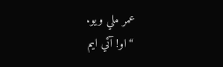عمر ملي ويو.
“او! آئي ايم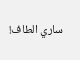ساري الطاف!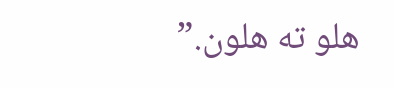هلو ته هلون.”